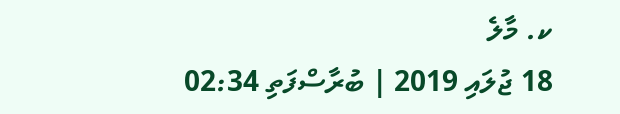ކ. މާލެ
18 ޖުލައި 2019 | ބުރާސްފަތި 02:34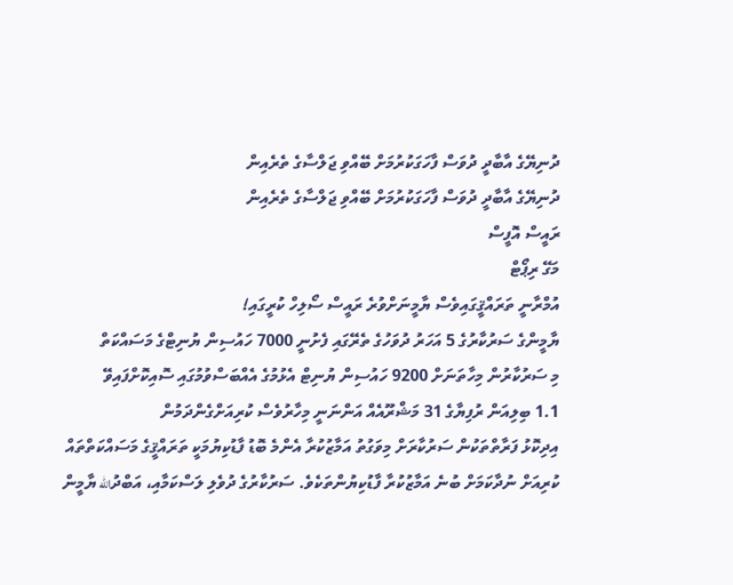ދުނިޔޭގެ އާބާދީ ދުވަސް ފާހަގަކުރުމަށް ބޭއްވި ޖަލްސާގެ ތެރެއިން
ދުނިޔޭގެ އާބާދީ ދުވަސް ފާހަގަކުރުމަށް ބޭއްވި ޖަލްސާގެ ތެރެއިން
ރައީސް އޮފީސް
މަގޭ ރިޕޯޓް
އުމްރާނީ ތަރައްޤީގައިވެސް ޔާމީނަށްވުރެ ރައީސް ސޯލިހް ކުރީގައި!
ޔާމީންގެ ސަރުކާރުގެ 5 އަހަރު ދުވަހުގެ ތެރޭގައި ފެށުނީ 7000 ހައުސިން ޔުނިޓްގެ މަސައްކަތް
މި ސަރުކާރުން މިހާތަނަށް 9200 ހައުސިން ޔުނިޓް އެޅުމުގެ އެއްބަސްވުމުގައި ސޮއިކޮށްފައިވޭ
1.1 ބިލިއަން ރުފިޔާގެ 31 މަޝްރޫއެއް އަންނަނީ މިހާރުވެސް ކުރިއަށްގެންދަމުން
އިދިކޮޅު ފަރާތްތަކުން ސަރުކާރަށް މިވަގުތު އަމާޒުކުރާ އެންމެ ބޮޑު ފާޑުކިޔުމަކީ ތަރައްޤީގެ މަސައްކަތްތައް ކުރިއަށް ނުދާކަމަށް ބުނެ އަމާޒުކުރާ ފާޑުކިޔުންތަކެވެ. ސަރުކާރުގެ ދުވެލި ލަސްކަމާއި، އަބްދުالله ޔާމީން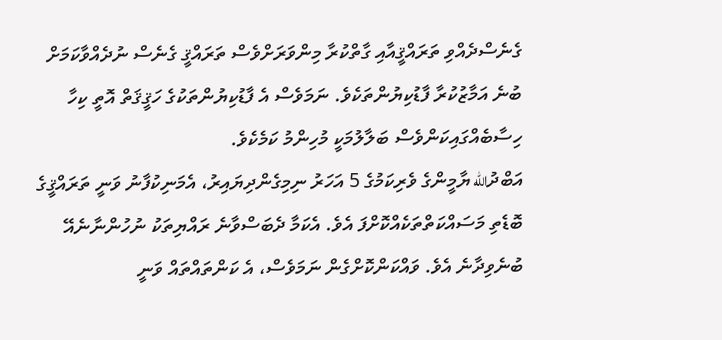ގެނެސްދެއްވި ތަރައްޤީއާއި ގާތްކުރާ މިންވަރަށްވެސް ތަރައްޤީ ގެނެސް ނުދެއްވާކަމަށް ބުނެ އަމާޒުކުރާ ފާޑުކިޔުންތަކެވެ. ނަމަވެސް އެ ފާޑުކިޔުންތަކުގެ ހަޤީޤަތް އޮތީ ކިހާ ހިސާބެއްގައިކަންވެސް ބަލާލުމަކީ މުހިންމު ކަމެކެވެ.
އަބްދުالله ޔާމީންގެ ވެރިކަމުގެ 5 އަހަރު ނިމިގެންދިޔައިރު، އެމަނިކުފާނު ވަނީ ތަރައްޤީގެ ބޮޑެތި މަސައްކަތްތަކެއްކޮށްފަ އެވެ. އެކަމާ ދެބަސްވާނެ ރައްޔިތަކު ނުހުންނާނެއޭ ބުނެވިދާނެ އެވެ. ވައްކަންކޮށްގެން ނަމަވެސް، އެ ކަންތައްތައް ވަނީ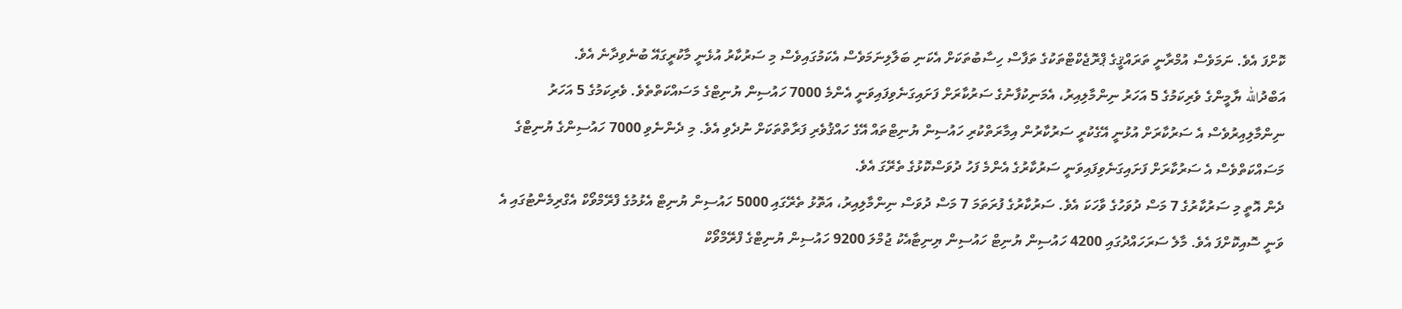ކޮށްފަ އެވެ. ނަމަވެސް އުމްރާނީ ތަރައްޤީގެ ޕްރޮޖެކްޓްތަކުގެ ތަފާސް ހިސާބުތަކަށް އެކަނި ބަލާލިނަމަވެސް އެކަމުގައިވެސް މި ސަރުކާރު އުޅެނީ މާކުރީގައޭ ބުނެވިދާނެ އެވެ.
އަބްދުالله ޔާމީންގެ ވެރިކަމުގެ 5 އަހަރު ނިންމާލިއިރު، އެމަނިކުފާނުގެ ސަރުކާރަށް ފަށައިގަނެވިފައިވަނީ އެންމެ 7000 ހައުސިން ޔުނިޓްގެ މަސައްކަތްތެވެ. ވެރިކަމުގެ 5 އަހަރު ނިންމާލިއިރުވެސް އެ ސަރުކާރަށް އުޅުނީ އޭގެކުރީ ސަރުކާރުން އިމާރަތްކުރި ހައުސިން ޔުނިޓްތައް އޭގެ ހައްޤުވެރި ފަރާތްތަކަށް ނުދެވި އެވެ. މި ދެންނެވި 7000 ހައުސިންގެ ޔުނިޓްގެ މަސައްކަތްވެސް އެ ސަރުކާރަށް ފަށައިގަނެވިފައިވަނީ ސަރުކާރުގެ އެންމެ ފަހު ދުވަސްކޮޅުގެ ތެރޭގަ އެވެ.
ދެން އޮތީ މި ސަރުކާރުގެ 7 މަސް ދުވަހުގެ ވާހަކަ އެވެ. ސަރުކާރުގެ ފުރަތަމަ 7 މަސް ދުވަސް ނިންމާލިއިރު، އަތޮޅު ތެރޭގައި 5000 ހައުސިން ޔުނިޓް އެޅުމުގެ ފްރޭމްވޯކް އެގްރިމެންޓުގައި އެ ވަނީ ސޮއިކޮށްފަ އެވެ. މާލެ ސަރަހައްދުގައި 4200 ހައުސިން ޔުނިޓް ހައުސިން ޔިނިޓާއެކު ޖުމްލަ 9200 ހައުސިން ޔުނިޓްގެ ފްރޭމްވޯކް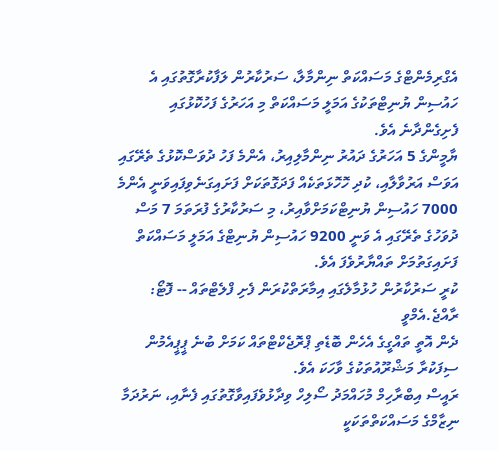އެގްރިމެންޓްގެ މަސައްކަތް ނިންމާލާ، ސަރުކާރުން ލަފާކުރާގޮތުގައި އެ ހައުސިން ޔުނިޓްތަކުގެ އަމަލީ މަސައްކަތް މި އަހަރުގެ ފަހުކޮޅުގައި ފެށިގެންދާނެ އެވެ.
ޔާމީންގެ 5 އަހަރުގެ ދައުރު ނިންމާލިއިރު، އެންމެ ފަހު ދުވަސްކޮޅުގެ ތެރޭގައި އަވަސް އަރުވާލާއި، ކުދި ހޮހޮޅަތަކެއް ފަދަގޮތަކަށް ފަށައިގަނެވިފައިވަނީ އެންމެ 7000 ހައުސިން ޔުނިޓްކަމަށްވާއިރު، މި ސަރުކާރުގެ ފުރަތަމަ 7 މަސް ދުވަހުގެ ތެރޭގައި އެ ވަނީ 9200 ހައުސިން ޔުނިޓްގެ އަމަލީ މަސައްކަތް ފަށައިގަތުމަށް ތައްޔާރުވެފަ އެވެ.
ކުރީ ސަރުކާރުން ހުޅުމާލެގައި އިމާރަތްކުރަން ފެށި ފްލެޓްތައް -- ފޮޓޯ: ރާއްޖެ.އެމްވީ
ދެން އޮތީ ތައްގީގެ އެހެން ބޮޑެތި ޕްރޮޖެކްޓްތައް ކަމަށް ބުނެ ޕީޕީއެމުން ސިފަކުރާ މަޝްރޫއުތަކުގެ ވާހަކަ އެވެ.
ރައީސް އިބްރާހިމް މުހައްމަދު ސޯލިހް ވިދާޅުވެފައިވާގޮތުގައި ފެނާއި، ނަރުދަމާ ނިޒާމްގެ މަސައްކަތްތަކަކީ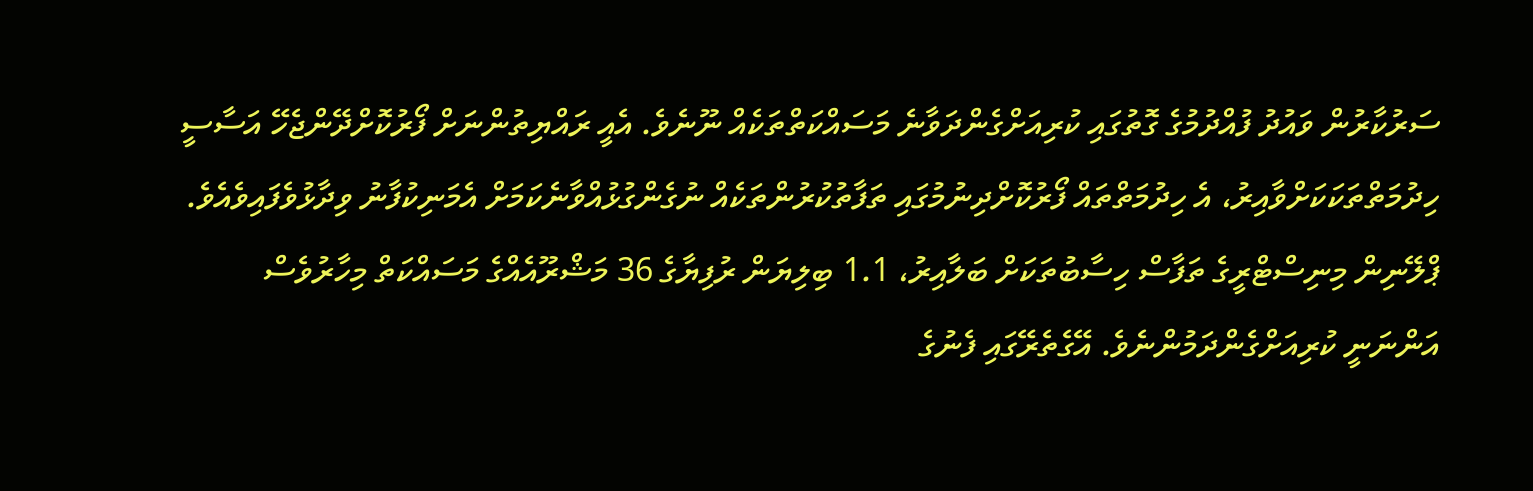ސަރުކާރުން ވައުދު ފުއްދުމުގެ ގޮތުގައި ކުރިއަށްގެންދަވާނެ މަސައްކަތްތަކެއް ނޫނެވެ. އެއީ ރައްޔިތުންނަށް ފޯރުކޮށްދޭންޖެހޭ އަސާސީ ހިދުމަތްތަކަކަށްވާއިރު، އެ ހިދުމަތްތައް ފޯރުކޮށްދިނުމުގައި ތަފާތުކުރުންތަކެއް ނުގެންގުޅުއްވާނެކަމަށް އެމަނިކުފާނު ވިދާޅުވެފައިވެއެވެ.
ޕްލޭނިން މިނިސްޓްރީގެ ތަފާސް ހިސާބުތަކަށް ބަލާއިރު، 1.1 ބިލިޔަން ރުފިޔާގެ 36 މަޝްރޫއެއްގެ މަސައްކަތް މިހާރުވެސް އަންނަނީ ކުރިއަށްގެންދަމުންނެވެ. އޭގެތެރޭގައި ފެނުގެ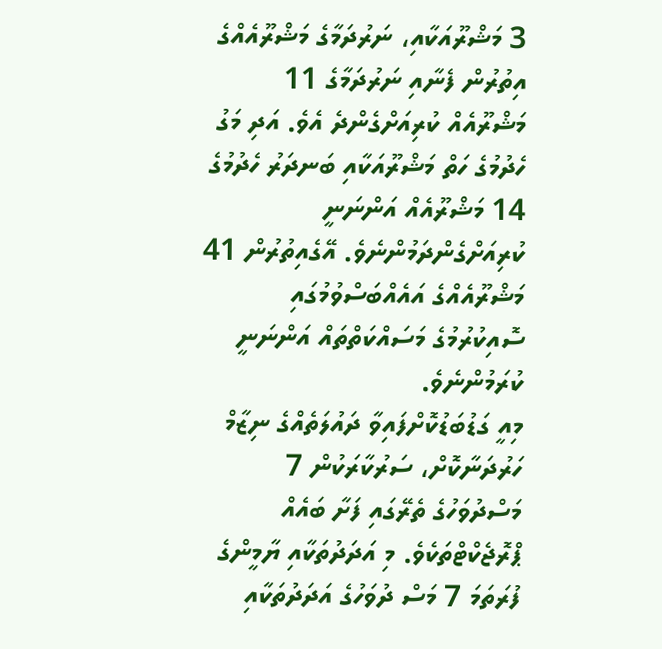3 މަޝްރޫއަކާއި، ނަރުދަމާގެ މަޝްރޫއެއްގެ އިތުރުން ފެނާއި ނަރުދަމާގެ 11 މަޝްރޫއެއް ކުރިއަށްގެންދެ އެވެ. އަދި މަގު ހެދުމުގެ ހަތް މަޝްރޫއަކާއި ބަނދަރު ހެދުމުގެ 14 މަޝްރޫއެއް އަންނަނީ ކުރިއަށްގެންދަމުންނެވެ. އޭގެއިތުރުން 41 މަޝްރޫއެއްގެ އައެއްބަސްވުމުގައި ސޮއިކުރުމުގެ މަސައްކަތްތައް އަންނަނީ ކުރަމުންނެވެ.
މިއީ ގަޑުބަޑުކޮށްފައިވާ ދައުލަތެއްގެ ނިޒާމް ހަރުދަނާކޮށް، ސަރުކާރަކުން 7 މަސްދުވަހުގެ ތެރޭގައި ފަށާ ބައެއް ޕްރޮޖެކްޓްތަކެވެ. މި އަދަދުތަކާއި ޔާމީންގެ ފުރަތަމަ 7 މަސް ދުވަހުގެ އަދަދުތަކާއި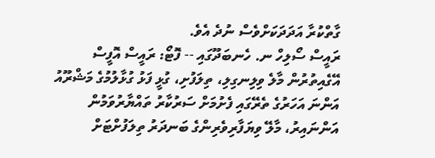ގާތްކުރާ އަދަދަކަށްވެސް ނުދެ އެވެ.
ރައީސް ސޯލިހް ނ. ހެނބަދޫގައި -- ފޮޓޯ: ރައީސް އޮފީސް
އޭގެއިތުރުން މާލެ ވިލިނގިލި، ތިލަފުށި، ގުޅީ ފަޅު ގުޅާލުމުގެ މަޝްރޫއު އަންނަ އަހަރުގެ ތެރޭގައި ފެށުމަށް ސަރުކާރު ތައްޔާރުވަމުން އަންނައިރު، މާލޭ ވިޔަފާރިވެރިންގެ ބަނދަރު ތިލަފުށްޓަށް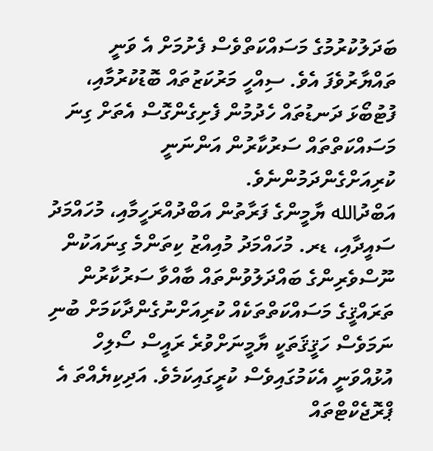ބަދަލުކުރުމުގެ މަސައްކަތްވެސް ފެށުމަށް އެ ވަނީ ތައްޔާރުވެފަ އެވެ. ސިއްހީ މަރުކަޒުތައް ބޮޑުކުރުމާއި، ފުޓުބޯޅަ ދަނޑުތައް ހެދުމުން ފެށިގެންގޮސް އެތަށް ގިނަ މަސައްކަތްތައް ސަރުކާރުން އަންނަނީ ކުރިއަށްގެންދަމުންނެވެ.
އަބްދުالله ޔާމީންގެ ފަރާތުން އަބްދުއްރަހީމާއި، މުހައްމަދު ސައީދާއި، ޑރ. މުހައްމަދު މުއިއްޒު ކިތަންމެ ގިނައަކުން ނޫސްވެރިންގެ ބައްދަލުވުންތައް ބާއްވާ ސަރުކާރުން ތަރައްޤީގެ މަސައްކަތްތަކެއް ކުރިއަށްނުގެންދާކަމަށް ބުނި ނަމަވެސް ހަޤީޤަތަކީ ޔާމީނަށްވުރެ ރައީސް ސޯލިހް އުޅުއްވަނީ އެކަމުގައިވެސް ކުރީގައިކަމެވެ. އަދިކިޔެއްތަ އެ ޕްރޮޖެކްޓްތައް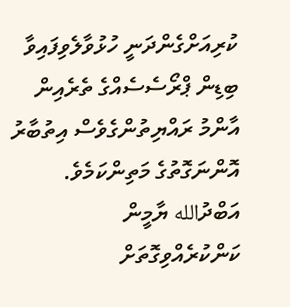ކުރިއަށްގެންދަނީ ހުޅުވާލެވިފައިވާ ބިޑިން ޕްރޯސެސެއްގެ ތެރެއިން އާންމު ރައްޔިތުންގެވެސް އިތުބާރު އޮންނަގޮތުގެ މަތިންކަމެވެ. އަބްދުالله ޔާމީން ކަންކުރެއްވިގޮތަށް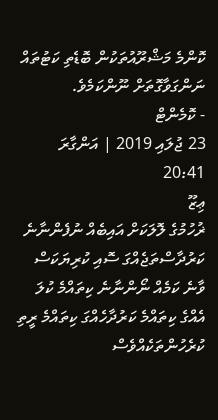ކޮންމެ މަޝްރޫއުތަކުން ބޮޑެތި ކަޓުތައް ނަންގަވާގޮތަށް ނޫންކަމެވެ.
- ކޮމެންޓް
23 ޖުލައި 2019 | އަންގާރަ 20:41
ޢިޒޫ
ޜުހުމުގެ ލޮލަކަށް އައިބެއް ނުފެންނާނެ ކަރުދާސްތަޖެއްގަ ސޮއި ކުރިޔަކަސް ވާނެ ކަމެއް ނޯންނާނެ ކިތައްމެ ކުލަ އެއްގެ ކިތައްމެ ކަރުދާހެއްގަ ކިތައްމެ ރީތި ކުރެހުންތަކެއްވެސް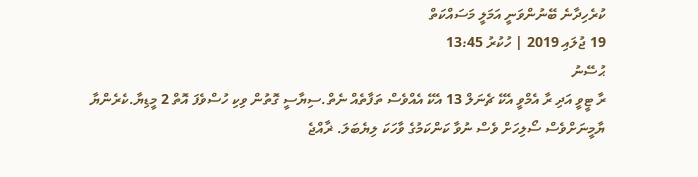ކުރެހިދާނެ ބޭނުންވަނީ އަމަލީ މަސައްކަތް
19 ޖުލައި 2019 | ހުކުރު 13:45
ޙުސޭނު
ރާ ޓީވީ އަދި ރާ އެމްވީ އެކޭ ޗެނަލް 13 އެކޭ އެއްވެސް ތަފާތެއް ނެތް.ސިޔާސީ ގޮތުން ވިކި ހުސްވެފަ އޮތް 2 މީޑިޔާ.ކެރެންޔާ ޔާމީނަށްވެސް ސޯލިހަށް ވެސް ނުވާ ކަންކަމުގެ ވާހަކަ ލިޔެބަލަ. ޜާއްޖެ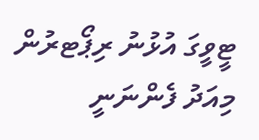ޓީވީގަ އުޅުނު ރިޕޯޓރުން މިއަދު ފެންނަނީ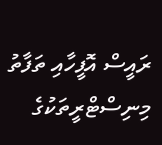ރައީސް އޮފީހާއި ތަފާތު މިނިސްޓްރީތަކުގެ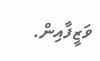ވަޒީފާއިން.